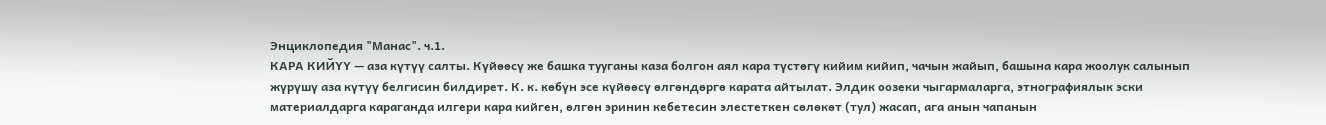Энциклопедия "Манас". ч.1.
КАРА КИЙҮҮ — аза күтүү салты. Күйөөсү же башка тууганы каза болгон аял кара түстөгү кийим кийип, чачын жайып, башына кара жоолук салынып жүрүшү аза күтүү белгисин билдирет. К. к. көбүн эсе күйөөсү өлгөндөргө карата айтылат. Элдик оозеки чыгармаларга, этнографиялык эски материалдарга караганда илгери кара кийген, өлгөн эринин кебетесин элестеткен сөлөкөт (тул) жасап, ага анын чапанын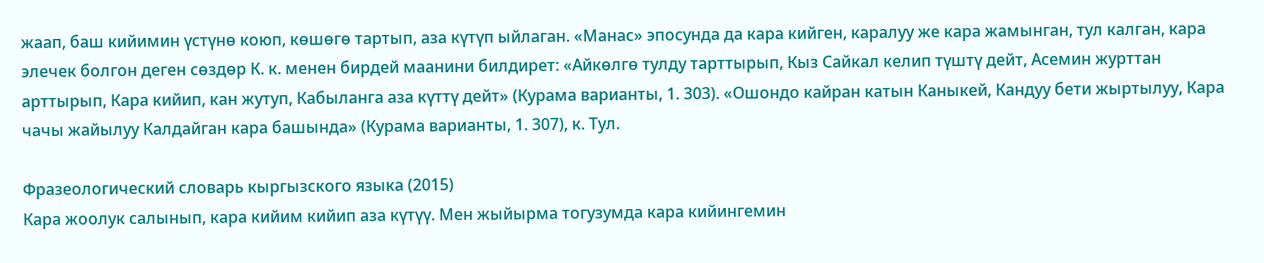жаап, баш кийимин үстүнө коюп, көшөгө тартып, аза күтүп ыйлаган. «Манас» эпосунда да кара кийген, каралуу же кара жамынган, тул калган, кара элечек болгон деген сөздөр К. к. менен бирдей маанини билдирет: «Айкөлгө тулду тарттырып, Кыз Сайкал келип түштү дейт, Асемин журттан арттырып, Кара кийип, кан жутуп, Кабыланга аза күттү дейт» (Курама варианты, 1. 303). «Ошондо кайран катын Каныкей, Кандуу бети жыртылуу, Кара чачы жайылуу Калдайган кара башында» (Курама варианты, 1. 307), к. Тул.

Фразеологический словарь кыргызского языка (2015)
Кара жоолук салынып, кара кийим кийип аза күтүү. Мен жыйырма тогузумда кара кийингемин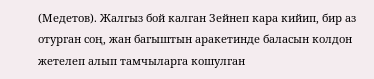(Медетов). Жалгыз бой калган Зейнеп кара кийип, бир аз отурган соң, жан багыштын аракетинде баласын колдон жетелеп алып тамчыларга кошулган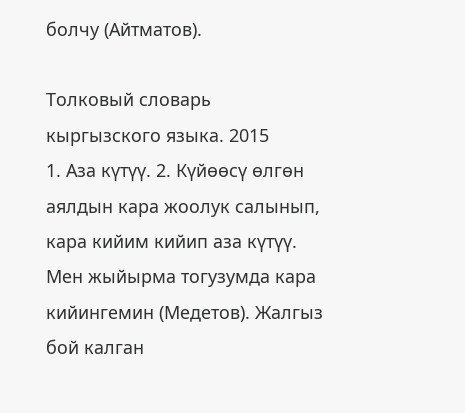болчу (Айтматов).

Толковый словарь кыргызского языка. 2015
1. Аза күтүү. 2. Күйөөсү өлгөн аялдын кара жоолук салынып, кара кийим кийип аза күтүү. Мен жыйырма тогузумда кара кийингемин (Медетов). Жалгыз бой калган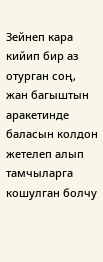Зейнеп кара кийип бир аз отурган соң, жан багыштын аракетинде баласын колдон жетелеп алып тамчыларга кошулган болчу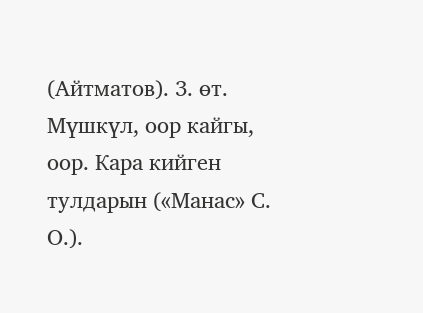(Айтматов). 3. өт. Мүшкүл, оор кайгы, оор. Кара кийген тулдарын («Манас» С. О.).